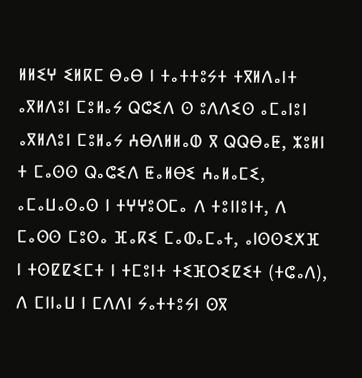ⵍⵍⵉⵖ ⵉⵍⴽⵎ ⴱⴰⴱ ⵏ ⵜⴰⵜⵜⵓⵢⵜ ⵜⴳⵍⴷⴰⵏⵜ ⴰⴳⵍⴷⵓⵏ ⵎⵓⵍⴰⵢ ⵕⵛⵉⴷ ⵙ ⵓⴷⴷⵉⵙ ⴰⵎⴰⵏⵓⵏ ⴰⴳⵍⴷⵓⵏ ⵎⵓⵍⴰⵢ ⵄⴱⴷⵍⵍⴰⵀ ⴳ ⵕⵕⴱⴰⵟ, ⵣⵓⵍⵏ ⵜ ⵎⴰⵙⵙ ⵕⴰⵛⵉⴷ ⵟⴰⵍⴱⵉ ⵄⴰⵍⴰⵎⵉ, ⴰⵎⴰⵡⴰⵙⴰⵙ ⵏ ⵜⵖⵖⵓⵔⵎⴰ ⴷ ⵜⵓⵏⵏⵓⵏⵜ, ⴷ ⵎⴰⵙⵙ ⵎⵓⵙⴰ ⴼⴰⴽⵉ ⵎⴰⵀⴰⵎⴰⵜ, ⴰⵏⵙⵙⵉⵅⴼ ⵏ ⵜⵙⵇⵇⵉⵎⵜ ⵏ ⵜⵎⵓⵏⵜ ⵜⵉⴼⵔⵉⵇⵉⵜ (ⵜⵛⴰⴷ), ⴷ ⵎⵏⵏⴰⵡ ⵏ ⵎⴷⴷⵏ ⵢⴰⵜⵜⵓⵢⵏ ⵙⴳ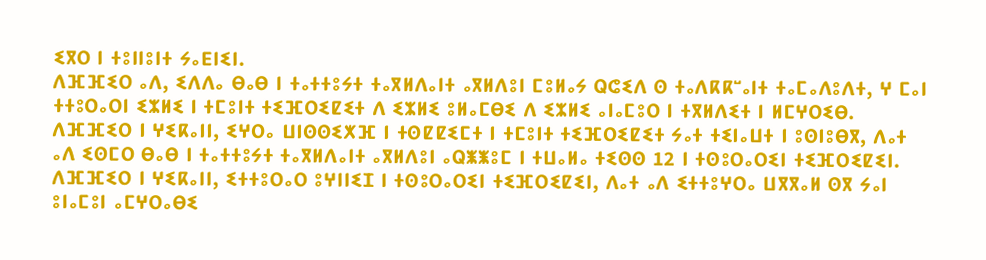ⵉⴳⵔ ⵏ ⵜⵓⵏⵏⵓⵏⵜ ⵢⴰⴹⵏⵉⵏ.
ⴷⴼⴼⵉⵔ ⴰⴷ, ⵉⴷⴷⴰ ⴱⴰⴱ ⵏ ⵜⴰⵜⵜⵓⵢⵜ ⵜⴰⴳⵍⴷⴰⵏⵜ ⴰⴳⵍⴷⵓⵏ ⵎⵓⵍⴰⵢ ⵕⵛⵉⴷ ⵙ ⵜⴰⴷⴽⴽⵯⴰⵏⵜ ⵜⴰⵎⴰⴷⵓⴷⵜ, ⵖ ⵎⴰⵏ ⵜⵜⵓⵔⴰⵔⵏ ⵉⵣⵍⵉ ⵏ ⵜⵎⵓⵏⵜ ⵜⵉⴼⵔⵉⵇⵉⵜ ⴷ ⵉⵣⵍⵉ ⵓⵍⴰⵎⴱⵉ ⴷ ⵉⵣⵍⵉ ⴰⵏⴰⵎⵓⵔ ⵏ ⵜⴳⵍⴷⵉⵜ ⵏ ⵍⵎⵖⵔⵉⴱ. ⴷⴼⴼⵉⵔ ⵏ ⵖⵉⴽⴰⵏⵏ, ⵉⵖⵔⴰ ⵡⵏⵙⵙⵉⵅⴼ ⵏ ⵜⵙⵇⵇⵉⵎⵜ ⵏ ⵜⵎⵓⵏⵜ ⵜⵉⴼⵔⵉⵇⵉⵜ ⵢⴰⵜ ⵜⵉⵏⴰⵡⵜ ⵏ ⵓⵙⵏⵓⴱⴳ, ⴷⴰⵜ ⴰⴷ ⵉⵙⵎⵔ ⴱⴰⴱ ⵏ ⵜⴰⵜⵜⵓⵢⵜ ⵜⴰⴳⵍⴷⴰⵏⵜ ⴰⴳⵍⴷⵓⵏ ⴰⵕⵥⵥⵓⵎ ⵏ ⵜⵡⴰⵍⴰ ⵜⵉⵙⵙ 12 ⵏ ⵜⵙⵓⵔⴰⵔⵉⵏ ⵜⵉⴼⵔⵉⵇⵉⵏ.
ⴷⴼⴼⵉⵔ ⵏ ⵖⵉⴽⴰⵏⵏ, ⵉⵜⵜⵓⵔⴰⵔ ⵓⵖⵏⵏⵉⵊ ⵏ ⵜⵙⵓⵔⴰⵔⵉⵏ ⵜⵉⴼⵔⵉⵇⵉⵏ, ⴷⴰⵜ ⴰⴷ ⵉⵜⵜⵓⵖⵔⴰ ⵡⴳⴳⴰⵍ ⵙⴳ ⵢⴰⵏ ⵓⵏⴰⵎⵓⵏ ⴰⵎⵖⵔⴰⴱⵉ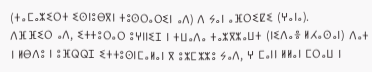(ⵜⴰⵎⴰⵣⵉⵔⵜ ⵉⵙⵏⵓⴱⴳⵏ ⵜⵓⵙⵔⴰⵔⵉⵏ ⴰⴷ) ⴷ ⵢⴰⵏ ⴰⴼⵔⵉⵇⵉ (ⵖⴰⵏⴰ).
ⴷⴼⴼⵉⵔ ⴰⴷ, ⵉⵜⵜⵓⵔⴰⵔ ⵓⵖⵏⵏⵉⵊ ⵏ ⵜⵡⴰⴷⴰ ⵜⴰⵣⴳⵣⴰⵡⵜ (ⵏⵉⴷⴰⴻ ⵍⵃⴰⵙⴰⵏ) ⴷⴰⵜ ⵏ ⵍⴱⴷⵓ ⵏ ⵓⴼⵕⵕⵊ ⵉⵜⵜⵓⵙⵏⵎⴰⵍⴰⵏ ⴳ ⵓⵣⵎⵣⵣⵓ ⵢⴰⴷ, ⵖ ⵎⴰⵏⵏ ⵍⵍⴰⵏ ⵎⵔⴰⵡ ⵏ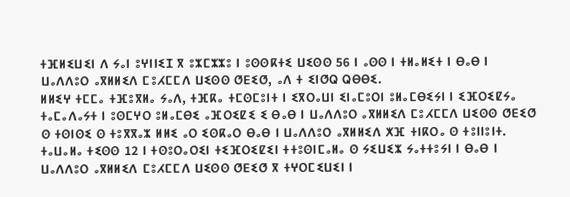ⵜⴼⵍⵉⵡⵉⵏ ⴷ ⵢⴰⵏ ⵓⵖⵏⵏⵉⵊ ⴳ ⵓⵣⵎⵣⵣⵓ ⵏ ⵓⵙⵙⴽⵜⵉ ⵡⵉⵙⵙ 56 ⵏ ⴰⵙⵙ ⵏ ⵜⵍⴰⵍⵉⵜ ⵏ ⴱⴰⴱ ⵏ ⵡⴰⴷⴷⵓⵔ ⴰⴳⵍⵍⵉⴷ ⵎⵓⵃⵎⵎⴷ ⵡⵉⵙⵙ ⵚⴹⵉⵚ, ⴰⴷ ⵜ ⵉⵏⵚⵕ ⵕⴱⴱⵉ.
ⵍⵍⵉⵖ ⵜⵎⵎⴰ ⵜⴼⵓⴳⵍⴰ ⵢⴰⴷ, ⵜⴼⴽⴰ ⵜⵎⵙⵎⵓⵏⵜ ⵏ ⵉⴳⵔⴰⵡⵏ ⵉⵏⴰⵎⵓⵔⵏ ⵓⵍⴰⵎⴱⵉⵢⵏ ⵏ ⵉⴼⵔⵉⵇⵢⴰ ⵜⴰⵎⴰⴷⴰⵢⵜ ⵏ ⵓⵙⵎⵖⵔ ⵓⵍⴰⵎⴱⵉ ⴰⴼⵔⵉⵇⵉ ⵉ ⴱⴰⴱ ⵏ ⵡⴰⴷⴷⵓⵔ ⴰⴳⵍⵍⵉⴷ ⵎⵓⵃⵎⵎⴷ ⵡⵉⵙⵙ ⵚⴹⵉⵚ ⵙ ⵜⵙⵏⵙⵉ ⵙ ⵜⵓⴳⴳⴰⵣ ⵍⵍⵉ ⴰⵔ ⵉⵙⴽⴰⵔ ⴱⴰⴱ ⵏ ⵡⴰⴷⴷⵓⵔ ⴰⴳⵍⵍⵉⴷ ⵅⴼ ⵜⵏⴽⵔⴰ ⵙ ⵜⵓⵏⵏⵓⵏⵜ.
ⵜⴰⵡⴰⵍⴰ ⵜⵉⵙⵙ 12 ⵏ ⵜⵙⵓⵔⴰⵔⵉⵏ ⵜⵉⴼⵔⵉⵇⵉⵏ ⵜⵜⵓⵙⵏⵎⴰⵍⴰ ⵙ ⵢⵉⵡⵉⵣ ⵢⴰⵜⵜⵓⵢⵏ ⵏ ⴱⴰⴱ ⵏ ⵡⴰⴷⴷⵓⵔ ⴰⴳⵍⵍⵉⴷ ⵎⵓⵃⵎⵎⴷ ⵡⵉⵙⵙ ⵚⴹⵉⵚ ⴳ ⵜⵖⵔⵎⵉⵡⵉⵏ ⵏ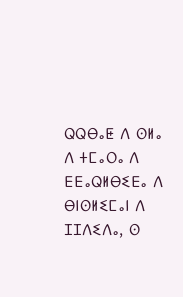ⵕⵕⴱⴰⵟ ⴷ ⵙⵍⴰ ⴷ ⵜⵎⴰⵔⴰ ⴷ ⴹⴹⴰⵕⵍⴱⵉⴹⴰ ⴷ ⴱⵏⵙⵍⵉⵎⴰⵏ ⴷ ⵊⵊⴷⵉⴷⴰ, ⵙ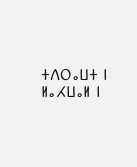ⵜⴷⵔⴰⵡⵜ ⵏ ⵍⴰⵃⵡⴰⵍ ⵏ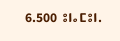6.500 ⵓⵏⴰⵎⵓⵏ.